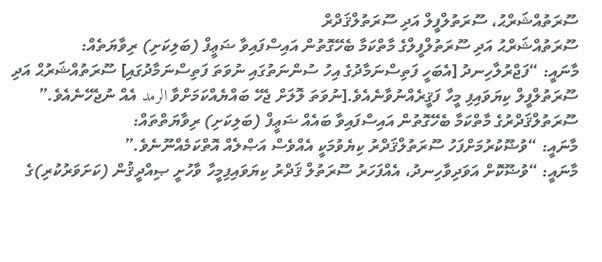ސޫރަތުއްޝަރްޙު، ސޫރަތުލްފީލް އަދި ސޫރަތުލްޤަދްރް
ސޫރަތުއްޝަރްޙު އަދި ސޫރަތުލްފީލްގެ މާތްކަމާ ބެހޭގޮތުން އައިސްފައިވާ ޟަޢީފް (ބަލިކަށި) ރިވާޔަތެއް:
މާނައީ: “ފަޖްރުލާހިނދު [އެބަހީ ފަތިސްނަމާދުގެ އިހު ސުންނަތުގައި ނުވަތަ ފަތިސްނަމާދުގައި] ސޫރަތުއްޝަރުޙް އަދި ސޫރަތުލްފީލް ކިޔަވައިފި މީހާ ފަޤީރެއްނުވާނެއެވެ.[ނުވަތަ ލޮލަށް ޖެހޭ ބައްޔެއްކަމަށްވާ الرمد އެއް ނުޖެހޭނެއެވެ.”
ސޫރަތުލްޤަދްރުގެ މާތްކަމާ ބެހޭގޮތުން އައިސްފައިވާ ބައެއް ޟަޢީފް (ބަލިކަށި) ރިވާޔަތްތައް:
މާނައީ: “ވުޟޫކުރުމަށްފަހު ސޫރަތުލްޤަދްރު ކިޔެވުމަކީ އެއްވެސް އަޞްލެއް އޮތްކަމެއްނޫނެވެ.”
މާނައީ: “ވުޟޫކޮށް އަވަދިވާހިނދު، އެއްފަހަރު ސޫރަތުލް ޤަދްރު ކިޔަވައިފިމީހާ ވާހުށީ ޞިއްދީޤުން (ކަށަވަރުކުރި)ގެ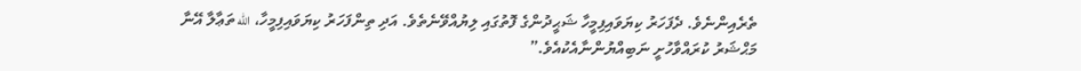ތެރެއިންނެވެ. ދެފަހަރު ކިޔަވައިފިމީހާ ޝަޙީދުންގެ ފޮތުގައި ލިޔުއްވޭނެތެވެ. އަދި ތިންފަހަރު ކިޔަވައިފިމީހާ، الله ތަޢާލާ އޭނާ މަޙްޝަރު ކުރައްވާހުށީ ނަބިއްޔުންނާއެކުއެވެ.”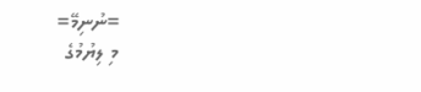=ނުނިމޭ=
މި ލިޔުމުގެ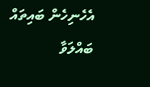އެހެނިހެން ބައިތައް ބައްލަވާ